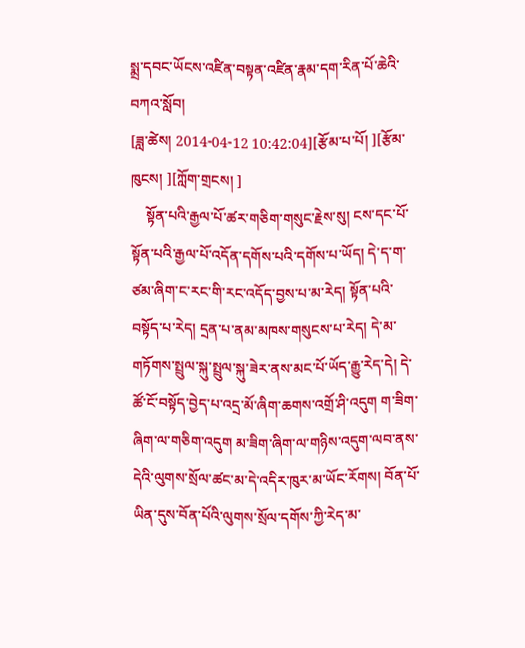སྨྲ་དབང་ཡོངས་འཛིན་བསྟན་འཛིན་རྣམ་དག་རིན་པོ་ཆེའི་བཀའ་སློབ།
[ཟླ་ཚེས། 2014-04-12 10:42:04][རྩོམ་པ་པོ། ][རྩོམ་ཁུངས། ][ཀློག་གྲངས། ]
    སྟོན་པའི་རྒྱལ་པོ་ཚར་གཅིག་གསུང་རྗེས་སུ། ངས་དང་པོ་སྟོན་པའི་རྒྱལ་པོ་འདོན་དགོས་པའི་དགོས་པ་ཡོད། དེ་ད་ག་ཙམ་ཞིག་ང་རང་གི་རང་འདོད་བྱས་པ་མ་རེད། སྟོན་པའི་བསྟོད་པ་རེད། དྲན་པ་ནམ་མཁས་གསུངས་པ་རེད། དེ་མ་གཏོགས་སྤྲུལ་སྐུ་སྤྲུལ་སྐུ་ཟེར་ནས་མང་པོ་ཡོད་རྒྱུ་རེད་དེ། དེ་ཚོ་ངོ་བསྟོད་བྱེད་པ་འདྲ་མོ་ཞིག་ཆགས་འགྲོ་ཤི་འདུག ག་ཟིག་ཞིག་ལ་གཅིག་འདུག མ་ཟིག་ཞིག་ལ་གཉིས་འདུག་ལབ་ནས་དེའི་ལུགས་སྲོལ་ཚང་མ་དེ་འདིར་ཁུར་མ་ཡོང་རོགས། བོན་པོ་ཡིན་དུས་བོན་པོའི་ལུགས་སྲོལ་དགོས་ཀྱི་རེད་མ་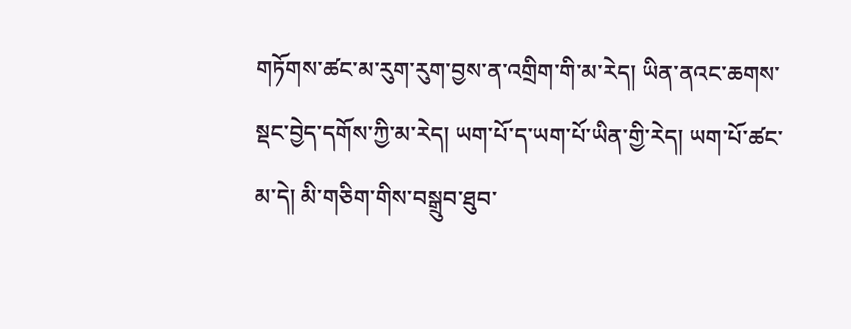གཏོགས་ཚང་མ་རུག་རུག་བྱས་ན་འགྲིག་གི་མ་རེད། ཡིན་ནའང་ཆགས་སྡང་བྱེད་དགོས་ཀྱི་མ་རེད། ཡག་པོ་ད་ཡག་པོ་ཡིན་གྱི་རེད། ཡག་པོ་ཚང་མ་དེ། མི་གཅིག་གིས་བསྒྲུབ་ཐུབ་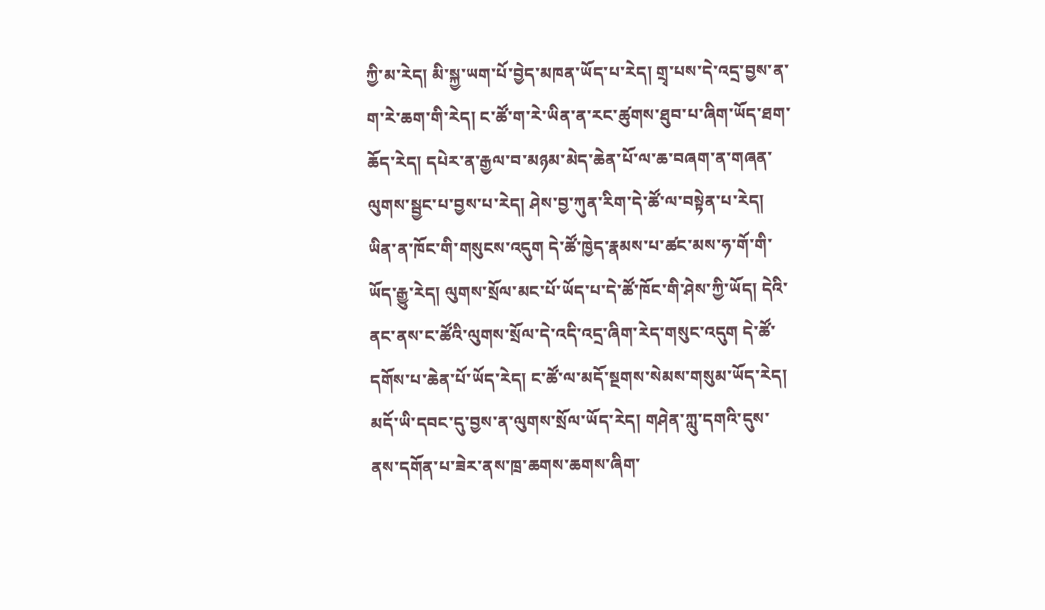ཀྱི་མ་རེད། མི་སྐྱ་ཡག་པོ་བྱེད་མཁན་ཡོད་པ་རེད། གྲྭ་པས་དེ་འདྲ་བྱས་ན་ག་རེ་ཆག་གི་རེད། ང་ཚོ་ག་རེ་ཡིན་ན་རང་ཚུགས་ཐུབ་པ་ཞིག་ཡོད་ཐག་ཆོད་རེད། དཔེར་ན་རྒྱལ་བ་མཉམ་མེད་ཆེན་པོ་ལ་ཆ་བཞག་ན་གཞན་ལུགས་སྦྱང་པ་བྱས་པ་རེད། ཤེས་བྱ་ཀུན་རིག་དེ་ཚོ་ལ་བསྟེན་པ་རེད། ཡིན་ན་ཁོང་གི་གསུངས་འདུག དེ་ཚོ་ཁྱེད་རྣམས་པ་ཚང་མས་ཧ་གོ་གི་ཡོད་རྒྱུ་རེད། ལུགས་སྲོལ་མང་པོ་ཡོད་པ་དེ་ཚོ་ཁོང་གི་ཤེས་ཀྱི་ཡོད། དེའི་ནང་ནས་ང་ཚོའི་ལུགས་སྲོལ་དེ་འདི་འདྲ་ཞིག་རེད་གསུང་འདུག དེ་ཚོ་དགོས་པ་ཆེན་པོ་ཡོད་རེད། ང་ཚོ་ལ་མདོ་སྔགས་སེམས་གསུམ་ཡོད་རེད། མདོ་ཡི་དབང་དུ་བྱས་ན་ལུགས་སྲོལ་ཡོད་རེད། གཤེན་ཀླུ་དགའི་དུས་ནས་དགོན་པ་ཟེར་ནས་ཁྲ་ཆགས་ཆགས་ཞིག་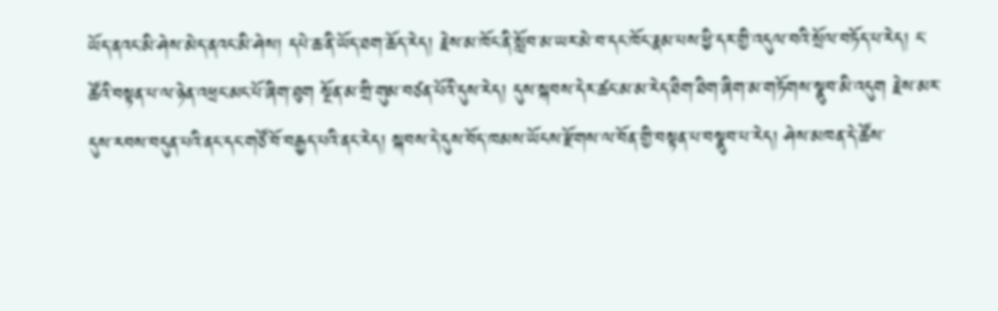ཡོད་ནའང་མི་ཤེས་མེད་ནའང་མི་ཤེས། དཔེ་ཆ་ནི་ཡོད་ཐག་ཆོད་རེད། རྗེས་མ་ཁོང་ནི་སློབ་མ་ཡར་མེ་བ་དང་ཁོང་རྣམ་པས་ཕྱི་དར་གྱི་འདུལ་བའི་སྲོལ་བཏོད་པ་རེད། ང་ཚོའི་བསྟན་པ་ལ་ཉེན་འཕྲང་མང་པོ་ཞིག་ཐུག སྔོན་མ་གྲི་གུམ་བཙན་པོའི་དུས་རེད། དུས་སྐབས་དེར་ཚང་མ་མ་རེད་ཐིག་ཐིག་ཞིག་མ་གཏོགས་སྣུབ་མི་འདུག རྗེས་མར་དུས་རབས་བདུན་པའི་ནང་དང་གཙོ་བོ་བརྒྱད་པའི་ནང་རེད། སྐབས་དེ་དུས་བོད་ཁམས་ཡོངས་རྫོགས་ལ་བོན་གྱི་བསྟན་པ་བསྣུབ་པ་རེད། ཤེས་མཁན་དེ་ཚོས་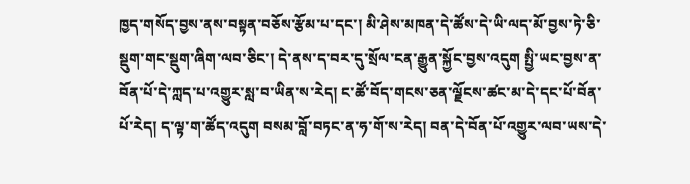ཁྱད་གསོད་བྱས་ནས་བསྟན་བཅོས་རྩོམ་པ་དང་། མི་ཤེས་མཁན་དེ་ཚོས་དེ་ཡི་ལད་མོ་བྱས་ཏེ་ཅི་སྡུག་གང་སྡུག་ཞིག་ལབ་ཅིང་། དེ་ནས་ད་བར་དུ་སྲོལ་ངན་རྒྱུན་སྐྱོང་བྱས་འདུག སྤྱི་ཡང་བྱས་ན་བོན་པོ་དེ་ཀླད་པ་འགྱུར་སླ་བ་ཡིན་ས་རེད། ང་ཚོ་བོད་གངས་ཅན་ལྗོངས་ཚང་མ་དེ་དང་པོ་བོན་པོ་རེད། ད་ལྟ་ག་ཚོད་འདུག བསམ་བློ་བཏང་ན་ཧ་གོ་ས་རེད། བན་དེ་བོན་པོ་འགྱུར་ལབ་ཡས་དེ་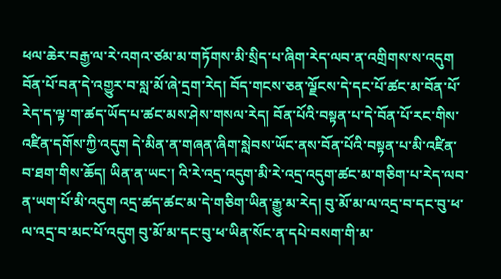ཕལ་ཆེར་བརྒྱ་ལ་རེ་འགའ་ཙམ་མ་གཏོགས་མི་སྲིད་པ་ཞིག་རེད་ལབ་ན་འགྲིགས་ས་འདུག བོན་པོ་བན་དེ་འགྱུར་བ་སླ་མོ་ཞེ་དྲག་རེད། བོད་གངས་ཅན་ལྗོངས་དེ་དང་པོ་ཚང་མ་བོན་པོ་རེད་ད་ལྟ་ག་ཚད་ཡོད་པ་ཚང་མས་ཤེས་གསལ་རེད། བོན་པོའི་བསྟན་པ་དེ་བོན་པོ་རང་གིས་འཛིན་དགོས་ཀྱི་འདུག དེ་མིན་ན་གཞན་ཞིག་སླེབས་ཡོང་ནས་བོན་པོའི་བསྟན་པ་མི་འཛིན་བ་ཐག་གིས་ཆོད། ཡིན་ན་ཡང་། འི་རེ་འདྲ་འདུག་མི་རེ་འདྲ་འདུག་ཚང་མ་གཅིག་པ་རེད་ལབ་ན་ཡག་པོ་མི་འདུག འདྲ་ཚད་ཚང་མ་དེ་གཅིག་ཡིན་རྒྱུ་མ་རེད། བུ་མོ་མ་ལ་འདྲ་བ་དང་བུ་ཕ་ལ་འདྲ་བ་མང་པོ་འདུག བུ་མོ་མ་དང་བུ་ཕ་ཡིན་སོང་ན་དཔེ་བསག་གི་མ་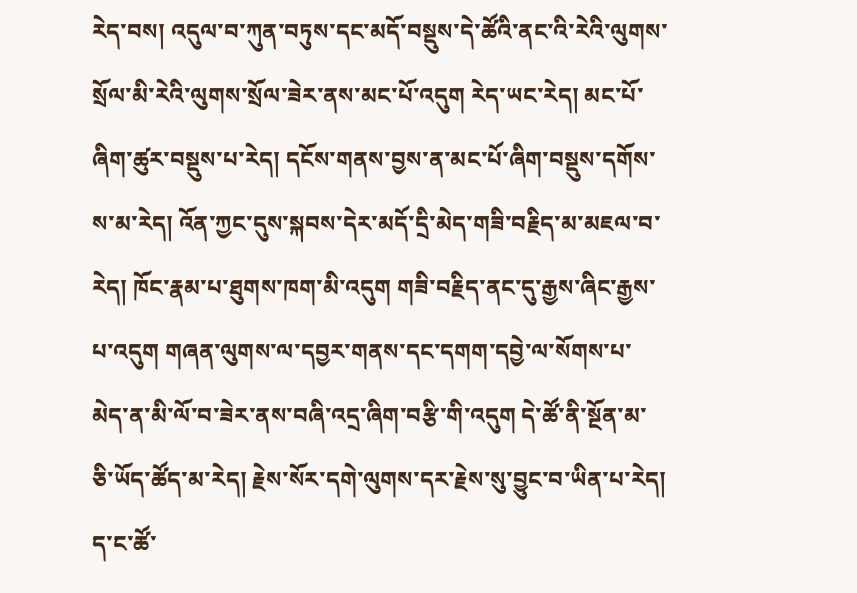རེད་བས། འདུལ་བ་ཀུན་བཏུས་དང་མདོ་བསྡུས་དེ་ཚོའི་ནང་འི་རེའི་ལུགས་སྲོལ་མི་རེའི་ལུགས་སྲོལ་ཟེར་ནས་མང་པོ་འདུག རེད་ཡང་རེད། མང་པོ་ཞིག་ཚུར་བསྡུས་པ་རེད། དངོས་གནས་བྱས་ན་མང་པོ་ཞིག་བསྡུས་དགོས་ས་མ་རེད། འོན་ཀྱང་དུས་སྐབས་དེར་མདོ་དྲི་མེད་གཟི་བརྗིད་མ་མཇལ་བ་རེད། ཁོང་རྣམ་པ་ཐུགས་ཁག་མི་འདུག གཟི་བརྗིད་ནང་དུ་རྒྱས་ཞིང་རྒྱས་པ་འདུག གཞན་ལུགས་ལ་དབྱར་གནས་དང་དགག་དབྱེ་ལ་སོགས་པ་མེད་ན་མི་ལོ་བ་ཟེར་ནས་བཞི་འདྲ་ཞིག་བརྩི་གི་འདུག དེ་ཚོ་ནི་སྔོན་མ་ཅི་ཡོད་ཚོད་མ་རེད། རྗེས་སོར་དགེ་ལུགས་དར་རྗེས་སུ་བྱུང་བ་ཡིན་པ་རེད། ད་ང་ཚོ་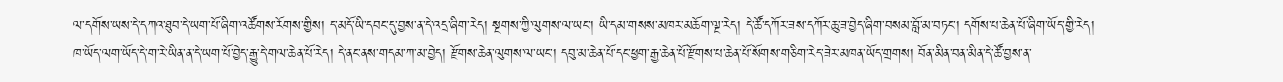ལ་དགོས་ཡས་དེ་དཀའ་ཐུབ་དེ་ཡག་པོ་ཞིག་འཚོགས་རོགས་གྱིས། ད་མདོ་ཡི་དབང་དུ་བྱས་ན་དེ་འདྲ་ཞིག་རེད། སྔགས་ཀྱི་ལུགས་ལ་ཡང་། ཡི་དམ་གསས་མཁར་མཆོག་ལྔ་རེད། དེ་ཚོ་དཀོར་ཟས་དཀོར་ཆུ་ཟ་བྱེད་ཞིག་བསམ་བློ་མ་བཏང་། དགོས་པ་ཆེན་པོ་ཞིག་ཡོད་གྱི་རེད། ཁ་ཡོད་ལག་ཡོད་དེ་ག་རེ་ཡིན་ན་དེ་ཡག་པོ་བྱེད་རྒྱུ་དེ་གལ་ཆེན་པོ་རེད། དེ་ནང་ནས་གདམ་ཀ་མ་བྱེད། རྫོགས་ཆེན་ལུགས་ལ་ཡང་། དབུ་མ་ཆེན་པོ་དང་ཕྱག་རྒྱ་ཆེན་པོ་རྫོགས་པ་ཆེན་པོ་སོགས་གཅིག་རེད་ཟེར་མཁན་ཡོད་གྲགས། བོན་མིན་བན་མིན་དེ་ཚོ་བྱས་ན་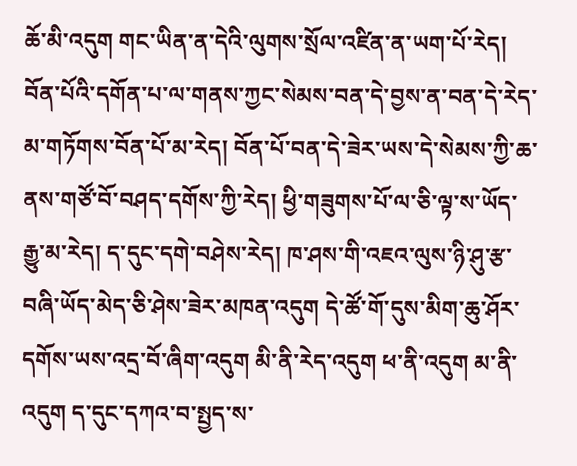ཆོ་མི་འདུག གང་ཡིན་ན་དེའི་ལུགས་སྲོལ་འཛིན་ན་ཡག་པོ་རེད། བོན་པོའི་དགོན་པ་ལ་གནས་ཀྱང་སེམས་བན་དེ་བྱས་ན་བན་དེ་རེད་མ་གཏོགས་བོན་པོ་མ་རེད། བོན་པོ་བན་དེ་ཟེར་ཡས་དེ་སེམས་ཀྱི་ཆ་ནས་གཙོ་བོ་བཤད་དགོས་ཀྱི་རེད། ཕྱི་གཟུགས་པོ་ལ་ཅི་ལྟ་ས་ཡོད་རྒྱུ་མ་རེད། ད་དུང་དགེ་བཤེས་རེད། ཁ་ཤས་གི་འཇའ་ལུས་ཉི་ཤུ་རྩ་བཞི་ཡོད་མེད་ཅི་ཤེས་ཟེར་མཁན་འདུག དེ་ཚོ་གོ་དུས་མིག་ཆུ་ཤོར་དགོས་ཡས་འདྲ་བོ་ཞིག་འདུག མི་ནི་རེད་འདུག ཕ་ནི་འདུག མ་ནི་འདུག ད་དུང་དཀའ་བ་སྤྱད་ས་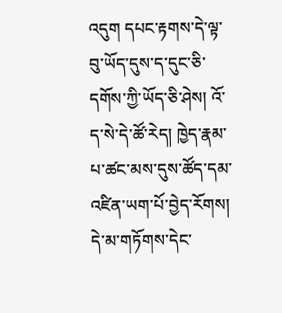འདུག དཔང་རྟགས་དེ་ལྟ་བུ་ཡོད་དུས་ད་དུང་ཅི་དགོས་ཀྱི་ཡོད་ཅི་ཤེས། འོ་ད་སེ་དེ་ཚོ་རེད། ཁྱེད་རྣམ་པ་ཚང་མས་དུས་ཚོད་དམ་འཛིན་ཡག་པོ་བྱེད་རོགས། དེ་མ་གཏོགས་དེང་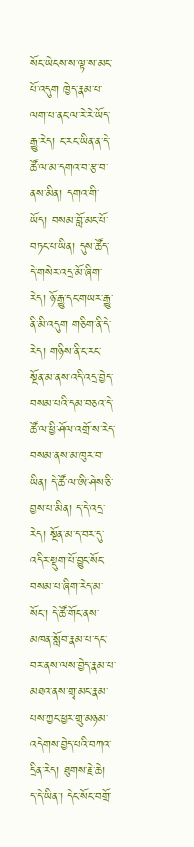སོང་ཡེངས་ས་ལྟ་ས་མང་པོ་འདུག ཁྱེད་རྣམ་པ་ལག་པ་ནང་ལ་རེ་རེ་ཡོད་རྒྱུ་རེད། ང་རང་ཡིན་ན་དེ་ཚོ་ལ་མ་དགའ་བ་རྩ་བ་ནས་མིན། དགའ་གི་ཡོད། བསམ་བློ་མང་པོ་བཏང་པ་ཡིན། དུས་ཚོད་དེ་གསེར་འདྲ་མོ་ཞིག་རེད། ཉོ་རྒྱུ་དང་གཡར་རྒྱུ་ནི་མི་འདུག གཅིག་ནི་དེ་རེད། གཉིས་ནི་ང་རང་སྔོན་མ་ནས་འདི་འདྲ་བྱེད་བསམ་པའི་དམ་བཅའ་དེ་ཚོ་ལ་ཕྱི་ཤོལ་འགྲོ་ས་རེད་བསམ་ནས་མ་ཁུར་བ་ཡིན། དེ་ཚོ་ལ་ཨི་ཤེས་ཅི་བྱས་པ་མིན། ད་དེ་འདྲ་རེད། སྔོན་མ་ད་བར་དུ་འདིར་སྡུག་པོ་བྱུང་སོང་བསམ་པ་ཞིག་རེད་མ་སོང་། དེ་ཚོ་གོང་ནས་མཁན་སློབ་རྣམ་པ་དང་བར་ནས་ལས་བྱེད་རྣམ་པ་མཐའ་ནས་གྲྭ་མང་རྣམ་པས་ཀྱང་ཕྱར་གྲུ་མཉམ་འདེགས་བྱེད་པའི་བཀའ་དྲིན་རེད། ཐུགས་རྗེ་ཆེ། ད་དེ་ཡིན་། དེང་སོང་བགྲོ་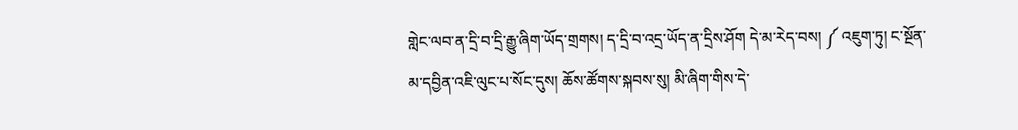གླེང་ལབ་ན་དྲི་བ་དྲི་རྒྱུ་ཞིག་ཡོད་གྲགས། ད་དྲི་བ་འདྲ་ཡོད་ན་དྲིས་ཤོག དེ་མ་རེད་བས། ༼ འཇུག་ཏུ། ང་སྔོན་མ་དབྱིན་འཇི་ལུང་པ་སོང་དུས། ཆོས་ཚོགས་སྐབས་སུ། མི་ཞིག་གིས་དེ་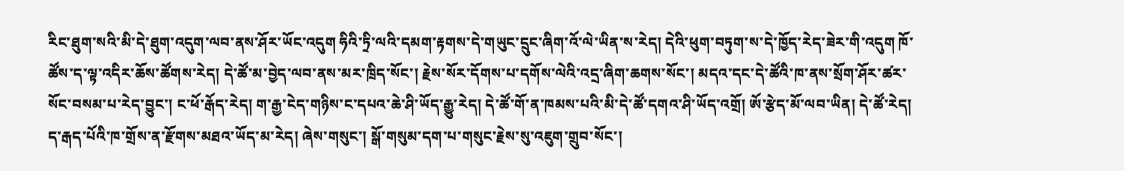རིང་ཐུག་སའི་མི་དེ་ཐུག་འདུག་ལབ་ནས་ཤོར་ཡོང་འདུག ཧིའི་ཏྲི་ལའི་དམག་རྟགས་དེ་གཡུང་དྲུང་ཞིག་འོ་ལེ་ཡིན་ས་རེད། དེའི་ཕུག་བཏུག་ས་དེ་ཁྱོད་རེད་ཟེར་གི་འདུག ཁོ་ཚོས་ད་ལྟ་འདིར་ཆོས་ཚོགས་རེད། དེ་ཚོ་མ་བྱེད་ལབ་ནས་མར་ཁྲིད་སོང་། རྗེས་སོར་དོགས་པ་དགོས་ལེའི་འདྲ་ཞིག་ཆགས་སོང་། མདའ་དང་དེ་ཚོའི་ཁ་ནས་སྲོག་ཤོར་ཚར་སོང་བསམ་པ་རེད་བྱུང་། ང་ཕོ་རྒོད་རེད། ག་རྒྱ་ངེད་གཉིས་ང་དཔའ་ཆེ་ཤི་ཡོད་རྒྱུ་རེད། དེ་ཚོ་གོ་ན་ཁམས་པའི་མི་དེ་ཚོ་དགའ་ཤི་ཡོད་འགྲོ། ཨོ་རྩེད་མོ་ལབ་ཡིན། དེ་ཚོ་རེད། ད་རྒད་པོའི་ཁ་གྲོས་ན་རྫོགས་མཐའ་ཡོད་མ་རེད། ཞེས་གསུང་། སྒོ་གསུམ་དག་པ་གསུང་རྗེས་སུ་འཇུག་གྲུབ་སོང་།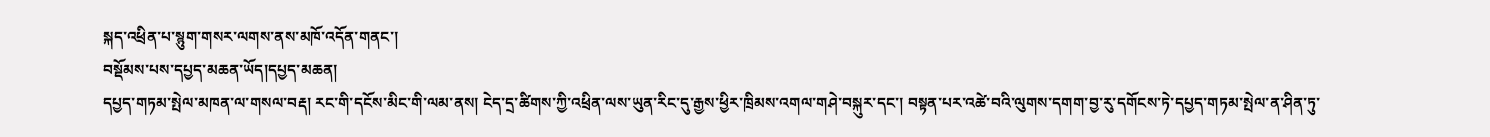སྐད་འཕྲིན་པ་སྙུག་གསར་ལགས་ནས་མཁོ་འདོན་གནང་།
བསྡོམས་པས་དཔྱད་མཆན་ཡོད།དཔྱད་མཆན།
དཔྱད་གཏམ་སྤེལ་མཁན་ལ་གསལ་བརྡ། རང་གི་དངོས་མིང་གི་ལམ་ནས། ངེད་དྲ་ཚིགས་ཀྱི་འཕྲིན་ལས་ཡུན་རིང་དུ་རྒྱས་ཕྱིར་ཁྲིམས་འགལ་གཤེ་བསྐུར་དང་། བསྟན་པར་འཚེ་བའི་ལུགས་དགག་བྱ་རུ་དགོངས་ཏེ་དཔྱད་གཏམ་སྤེལ་ན་ཤིན་ཏུ་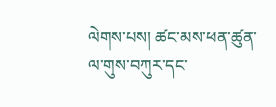ལེགས་པས། ཚང་མས་ཕན་ཚུན་ལ་གུས་བཀུར་དང་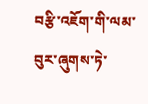བརྩི་འཇོག་གི་ལམ་བུར་ཞུགས་ཏེ་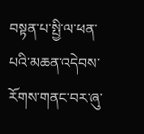བསྟན་པ་སྤྱི་ལ་ཕན་པའི་མཆན་འདེབས་རོགས་གནང་བར་ཞུ་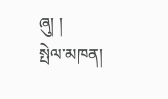ཞུ། །
སྤེལ་མཁན།